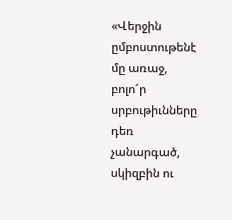«Վերջին ըմբոստութենէ մը առաջ, բոլո՜ր սրբութիւնները դեռ չանարգած, սկիզբին ու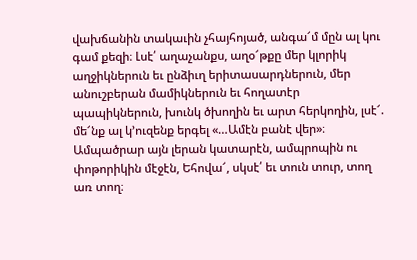վախճանին տակաւին չհայհոյած, անգա՜մ մըն ալ կու գամ քեզի։ Լսէ՛ աղաչանքս, աղօ՜թքը մեր կլորիկ աղջիկներուն եւ ընձիւղ երիտասարդներուն, մեր անուշբերան մամիկներուն եւ հողատէր պապիկներուն, խունկ ծխողին եւ արտ հերկողին, լսէ՜. մե՜նք ալ կ’ուզենք երգել «…Ամէն բանէ վեր»։ Ամպածրար այն լերան կատարէն, ամպրոպին ու փոթորիկին մէջէն, Եհովա՜, սկսէ՛ եւ տուն տուր, տող առ տող։